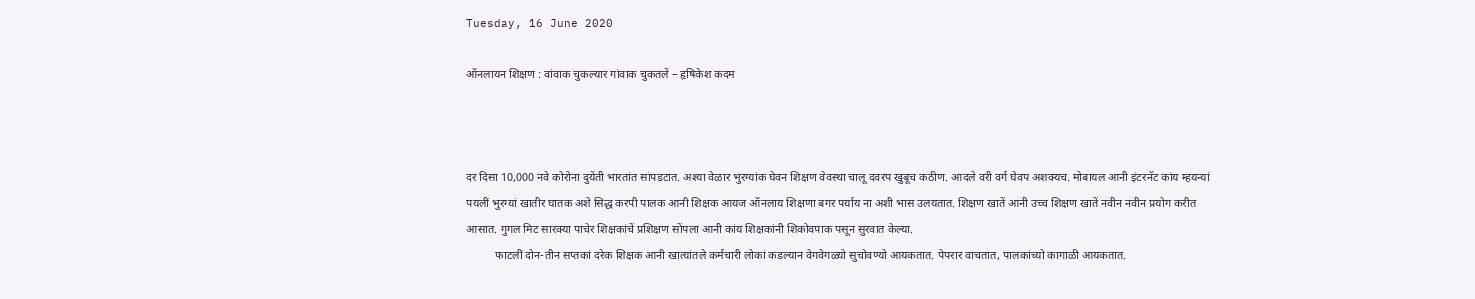Tuesday, 16 June 2020

ऑनलायन शिक्षण : वांवाक चुकल्यार गांवाक चुकतलें – हृषिकेश कदम



दर दिसा 10,000 नवे कोरोना दुयेंती भारतांत सांपडटात. अश्या वेळार भुरग्यांक घेवन शिक्षण वेवस्था चालू दवरप खुबूच कठीण. आदले वरी वर्ग घेवप अशक्यच. मोबायल आनी इंटरनॅट कांय म्हयन्यां पयलीं भुरग्यां खातीर घातक अशे सिद्ध करपी पालक आनी शिक्षक आयज ऑनलाय शिक्षणा बगर पर्याय ना अशी भास उलयतात. शिक्षण खातें आनी उच्च शिक्षण खातें नवीन नवीन प्रयोग करीत आसात. गुगल मिट सारक्या पाचेर शिक्षकांचें प्रशिक्षण सोंपला आनी कांय शिक्षकांनी शिकोवपाक पसून सुरवात केल्या.
          फाटलीं दोन-तीन सप्तकां दरेक शिक्षक आनी खात्यांतले कर्मचारी लोकां कडल्यान वेगवेगळ्यो सुचोवण्यो आयकतात. पेपरार वाचतात, पालकांच्यो कागाळी आयकतात.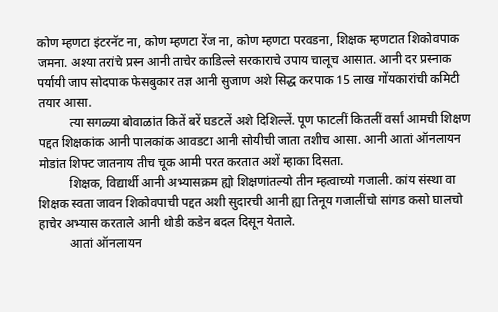कोण म्हणटा इंटरनॅट ना, कोण म्हणटा रेंज ना, कोण म्हणटा परवडना, शिक्षक म्हणटात शिकोवपाक जमना. अश्या तरांचे प्रस्न आनी ताचेर काडिल्ले सरकाराचे उपाय चालूच आसात. आनी दर प्रस्नाक पर्यायी जाप सोदपाक फेसबुकार तज्ञ आनी सुजाण अशे सिद्ध करपाक 15 लाख गोंयकारांची कमिटी तयार आसा.
          त्या सगळ्या बोवाळांत कितें बरें घडटलें अशे दिशिल्लें. पूण फाटलीं कितलीं वर्सां आमची शिक्षण पद्दत शिक्षकांक आनी पालकांक आवडटा आनी सोयीची जाता तशीच आसा. आनी आतां ऑनलायन मोडांत शिफ्ट जातनाय तीच चूक आमी परत करतात अशें म्हाका दिसता.
          शिक्षक, विद्यार्थी आनी अभ्यासक्रम ह्यो शिक्षणांतल्यो तीन म्हत्वाच्यो गजाली. कांय संस्था वा शिक्षक स्वता जावन शिकोवपाची पद्दत अशी सुदारची आनी ह्या तिनूय गजालींचो सांगड कसो घालचो हाचेर अभ्यास करताले आनी थोडी कडेन बदल दिसून येताले.
          आतां ऑनलायन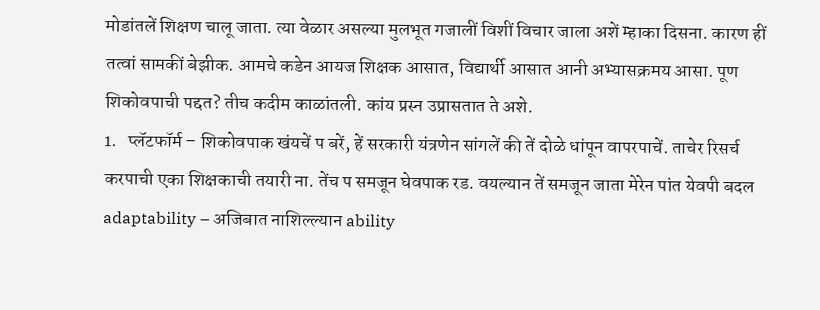मोडांतलें शिक्षण चालू जाता. त्या वेळार असल्या मुलभूत गजालीं विशीं विचार जाला अशें म्हाका दिसना. कारण हीं तत्वां सामकीं बेझीक. आमचे कडेन आयज शिक्षक आसात, विद्यार्थी आसात आनी अभ्यासक्रमय आसा. पूण शिकोवपाची पद्दत? तीच कदीम काळांतली. कांय प्रस्न उप्रासतात ते अशे.
1.   प्लॅटफॉर्म – शिकोवपाक खंयचें प बरें, हें सरकारी यंत्रणेन सांगलें की तें दोळे धांपून वापरपाचें. ताचेर रिसर्च करपाची एका शिक्षकाची तयारी ना. तेंच प समजून घेवपाक रड. वयल्यान तें समजून जाता मेरेन पांत येवपी बदल adaptability – अजिबात नाशिल्ल्यान ability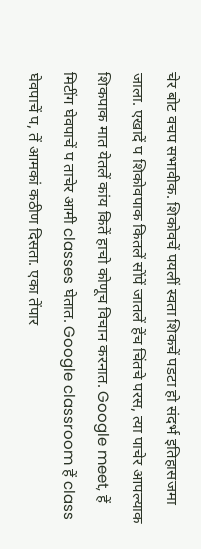चेर बोट वचप सभावीक. शिकोवचें पयलीं स्वता शिकचें पडटा हो संदर्भ इतिहासजमा जाला. एखादें प शिकोवपाक कितलें सोंपें जातलें हेंच चिंतचे परस, त्या पाचेर आपल्याक शिकपाक मात येतलें कांय कितें हाचो कोणूच विचान करनात. Google meet, हें मिटींग घेवपाचें प ताचेर आमी classes घेतात. Google classroom हें class घेवपाचें प, तें आमकां कठीण दिसता. एका तेंपार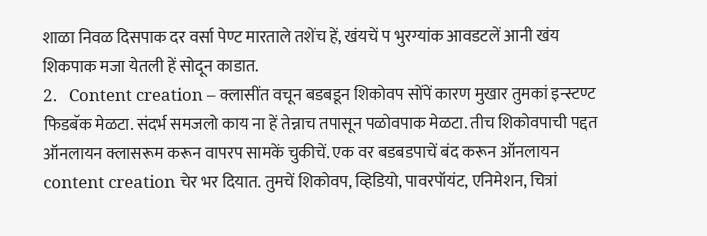शाळा निवळ दिसपाक दर वर्सा पेण्ट मारताले तशेंच हें, खंयचें प भुरग्यांक आवडटलें आनी खंय शिकपाक मजा येतली हें सोदून काडात.
2.   Content creation – क्लासींत वचून बडबडून शिकोवप सोंपें कारण मुखार तुमकां इन्स्टण्ट फिडबॅक मेळटा. संदर्भ समजलो काय ना हें तेन्नाच तपासून पळोवपाक मेळटा. तीच शिकोवपाची पद्दत ऑनलायन क्लासरूम करून वापरप सामकें चुकीचें. एक वर बडबडपाचें बंद करून ऑनलायन content creation चेर भर दियात. तुमचें शिकोवप, व्हिडियो, पावरपॉयंट, एनिमेशन, चित्रां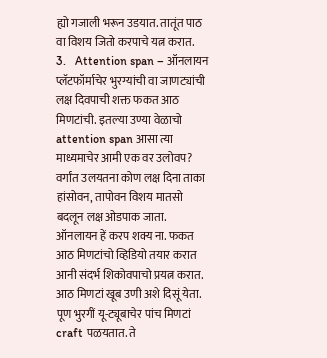ह्यो गजाली भरून उडयात. तातूंत पाठ वा विशय जितो करपाचे यत्न करात.
3.   Attention span – ऑनलायन प्लॅटफॉर्माचेर भुरग्यांची वा जाणट्यांची लक्ष दिवपाची शक्त फकत आठ मिणटांची. इतल्या उण्या वेळाचो attention span आसा त्या माध्यमाचेर आमी एक वर उलोवप? वर्गांत उलयतना कोण लक्ष दिना ताका हांसोवन, तापोवन विशय मातसो बदलून लक्ष ओडपाक जाता. ऑनलायन हें करप शक्य ना. फकत आठ मिणटांचो व्हिडियो तयार करात आनी संदर्भ शिकोवपाचो प्रयत्न करात. आठ मिणटां खूब उणी अशे दिसूं येता. पूण भुरगीं यू-ट्यूबाचेर पांच मिणटां craft पळयतात. ते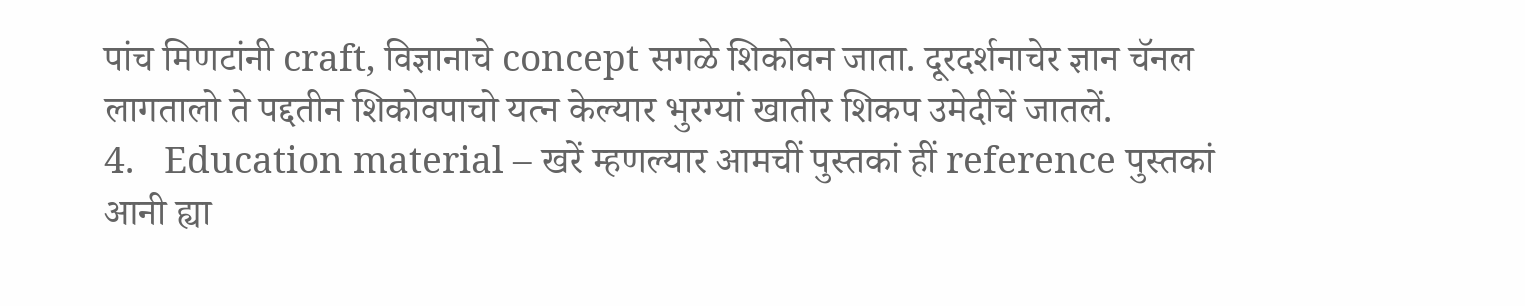पांच मिणटांनी craft, विज्ञानाचे concept सगळे शिकोवन जाता. दूरदर्शनाचेर ज्ञान चॅनल लागतालो ते पद्दतीन शिकोवपाचो यत्न केल्यार भुरग्यां खातीर शिकप उमेदीचें जातलें.
4.   Education material – खरें म्हणल्यार आमचीं पुस्तकां हीं reference पुस्तकां आनी ह्या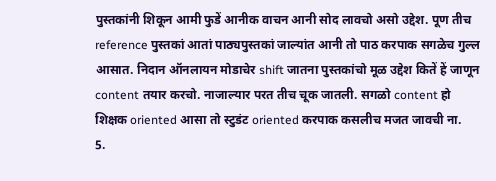पुस्तकांनी शिकून आमी फुडें आनीक वाचन आनी सोद लावचो असो उद्देश. पूण तीच reference पुस्तकां आतां पाठ्यपुस्तकां जाल्यांत आनी तो पाठ करपाक सगळेच गुल्ल आसात. निदान ऑनलायन मोडाचेर shift जातना पुस्तकांचो मूळ उद्देश कितें हें जाणून content तयार करचो. नाजाल्यार परत तीच चूक जातली. सगळो content हो शिक्षक oriented आसा तो स्टुडंट oriented करपाक कसलीच मजत जावची ना.
5.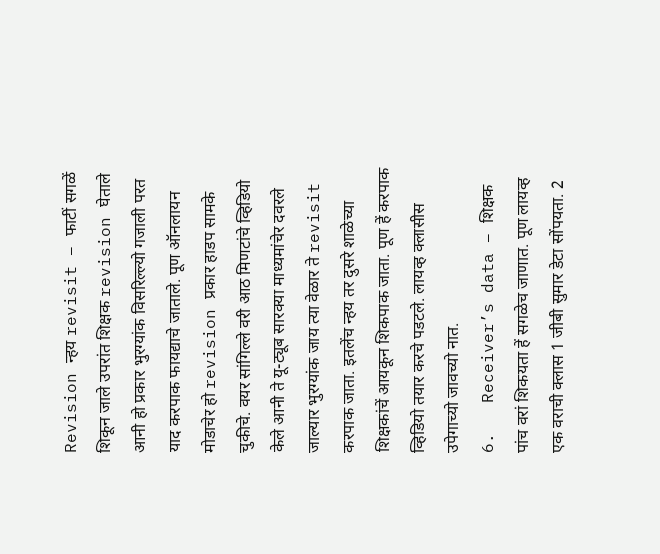Revision न्हय revisit – फाटीं सगळें शिकून जाले उपरांत शिक्षक revision घेताले आनी हो प्रकार भुरग्यांक विसरिल्ल्यो गजाली परत याद करपाक फायद्याचे जाताले. पूण ऑनलायन मोडाचेर हो revision प्रकार हाडप सामके चुकीचे. वयर सांगिल्ले वरी आठ मिणटांचे व्हिडियो केले आनी ते यू-ट्यूब सारक्या माध्यमांचेर दवरले जाल्यार भुरग्यांक जाय त्या वेळार ते revisit करपाक जाता. इतलेंच न्हय तर दुसरे शाळेच्या शिक्षकांचें आयकून शिकपाक जाता. पूण हें करपाक व्हिडियो तयार करचे पडटले. लायव्ह क्लासीस उपेगाच्यो जावच्यो नात.
6.   Receiver’s data – शिक्षक पांच वरां शिकयता हें सगळेच जाणात. पूण लायव्ह एक वराची क्लास 1 जीबी सुमार डेटा सोंपयता. 2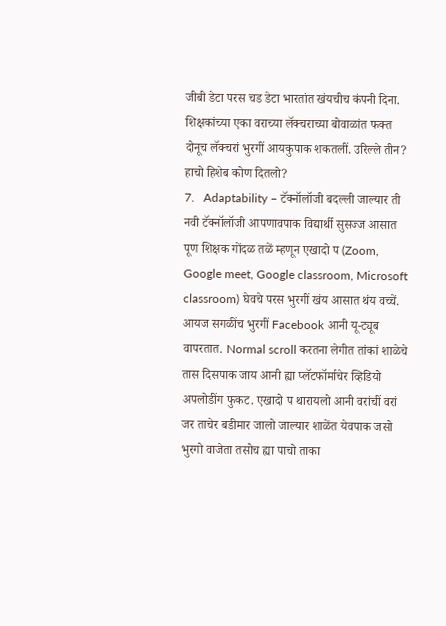जीबी डेटा परस चड डेटा भारतांत खंयचीच कंपनी दिना. शिक्षकांच्या एका वराच्या लॅक्चराच्या बोवाळांत फक्त दोनूच लॅक्चरां भुरगीं आयकुपाक शकतलीं. उरिल्ले तीन? हाचो हिशेब कोण दितलो?
7.   Adaptability – टॅक्नॉलॉजी बदल्ली जाल्यार ती नवी टॅक्नॉलॉजी आपणावपाक विद्यार्थी सुसज्ज आसात पूण शिक्षक गोंदळ तळें म्हणून एखादो प (Zoom, Google meet, Google classroom, Microsoft classroom) घेवचे परस भुरगीं खंय आसात थंय वच्चें. आयज सगळींच भुरगीं Facebook आनी यू-ट्यूब वापरतात. Normal scroll करतना लेगीत तांकां शाळेचे तास दिसपाक जाय आनी ह्या प्लॅटफॉर्माचेर व्हिडियो अपलोडींग फुकट. एखादो प थारायलो आनी वरांचीं वरां जर ताचेर बडीमार जालो जाल्यार शाळेंत येवपाक जसो भुरगो वाजेता तसोच ह्या पाचो ताका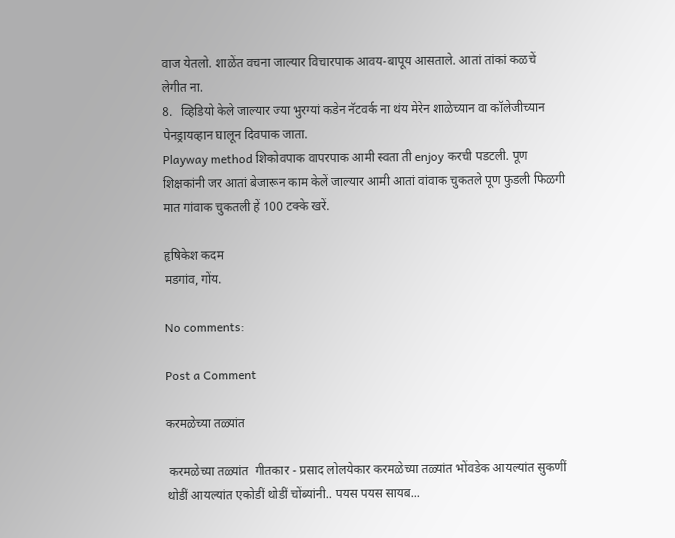वाज येतलो. शाळेंत वचना जाल्यार विचारपाक आवय-बापूय आसताले. आतां तांकां कळचें लेगीत ना.
8.   व्हिडियो केले जाल्यार ज्या भुरग्यां कडेन नॅटवर्क ना थंय मेरेन शाळेच्यान वा कॉलेजीच्यान पेनड्रायव्हान घालून दिवपाक जाता.
Playway method शिकोवपाक वापरपाक आमी स्वता ती enjoy करची पडटली. पूण शिक्षकांनी जर आतां बेजारून काम केलें जाल्यार आमी आतां वांवाक चुकतले पूण फुडली फिळगी मात गांवाक चुकतली हें 100 टक्के खरें.

हृषिकेश कदम
मडगांव, गोंय.

No comments:

Post a Comment

करमळेच्या तळ्यांत

 करमळेच्या तळ्यांत  गीतकार - प्रसाद लोलयेकार करमळेच्या तळ्यांत भोंवडेक आयल्यांत सुकणीं थोडीं आयल्यांत एकोडीं थोडीं चोंब्यांनी.. पयस पयस सायब...